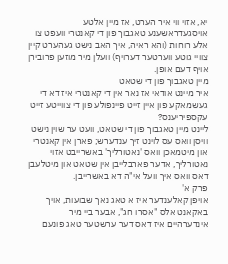יא, אזוי ווי איר הערט, אז מיין אלטע אויסגעדראשענע טאגבוך פון די קאנטרי וועפט צו אלע רוחות (והא ראיה, איך האב נישט געהערט קיין צוויי גוטע ווערטער דערויף) וועלן מיר מוזען פרובירן אויף דעם אופן.
מיין טאגבוך פון די שטאט
איר מיינט אודאי אז נאר אין די קאנטרי איז דא די געשמאקע פון איין זייט פיינפולע פון די צווייטע זייט עקספיריענס?
ליינט מיין טאגבוך פון די שטאט, וועט ער שוין נישט וויסן וואס עס לוינט זיך ענדערש; פארן אין קאנטרי און מיטמאכן וואס 'נאטורליך' באשרייבט אזוי נאטורליך, אדער פארבלייבן אין שטאט און מיטלעבן דאס וואס איך וועל אי"ה דא באשרייבן.
פרק א'
אויפן קאלענדער איז א טאג נאך שבועות, אויך באקאנט אלס "אסרו חג", אבער ביי מיר אינדערהיים איז דאס דער ערשטער טאג פונעם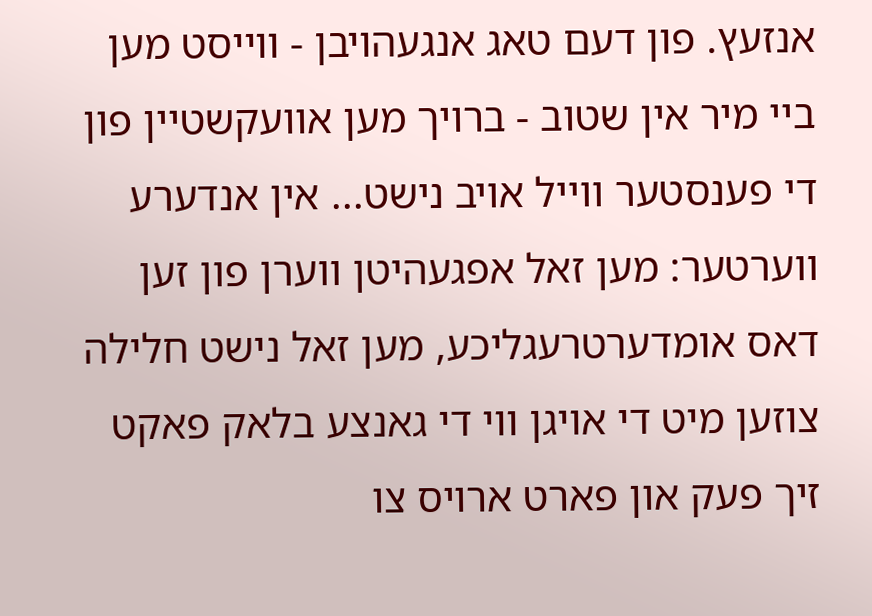אנזעץ. פון דעם טאג אנגעהויבן - ווייסט מען ביי מיר אין שטוב - ברויך מען אוועקשטיין פון די פענסטער ווייל אויב נישט... אין אנדערע ווערטער: מען זאל אפגעהיטן ווערן פון זען דאס אומדערטרעגליכע, מען זאל נישט חלילה צוזען מיט די אויגן ווי די גאנצע בלאק פאקט זיך פעק און פארט ארויס צו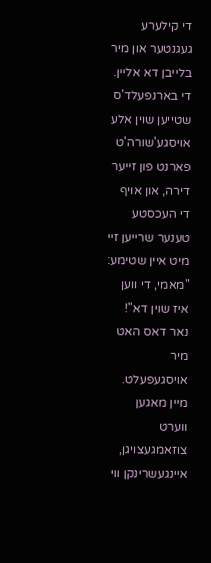די קילערע געגנטער און מיר בלייבן דא אליין.
די בארנפעלד'ס שטייען שוין אלע אויסגע'שורה'ט פארנט פון זייער דירה, און אויף די העכסטע טענער שרייען זיי מיט איין שטימע: "מאמי, די ווען איז שוין דא"!
נאר דאס האט מיר אויסגעפעלט. מיין מאגען ווערט צוזאמגעצויגן, איינגעשרינקן ווי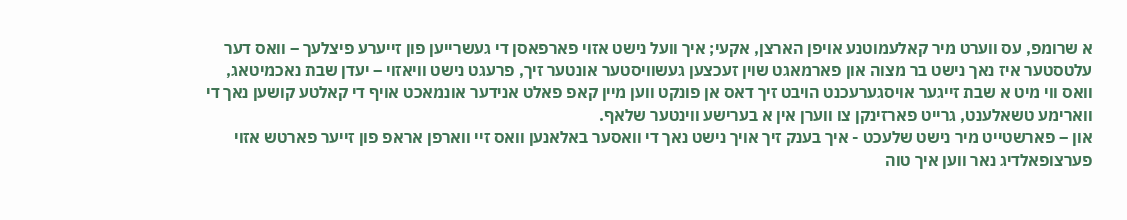א שרומפ, עס ווערט מיר קאלעמוטנע אויפן הארצן, אקעי; איך וועל נישט אזוי פארפאסן די געשרייען פון זייערע פיצלעך – וואס דער עלטסטער איז נאך נישט בר מצוה און פארמאגט שוין זעכצען געשוויסטער אונטער זיך, פרעגט נישט וויאזוי – יעדן שבת נאכמיטאג, וואס ווי מיט א שבת זייגער אויסגערעכנט הויבט זיך דאס אן פונקט ווען מיין קאפ פאלט אנידער אונמאכט אויף די קאלטע קושען נאך די ווארימע טשאלענט, גרייט פארזינקן צו ווערן אין א בערישע ווינטער שלאף.
און – פארשטייט מיר נישט שלעכט - איך בענק זיך אויך נישט נאך די וואסער באלאנען וואס זיי ווארפן אראפ פון זייער פארטש אזוי פערצופאלדיג נאר ווען איך טוה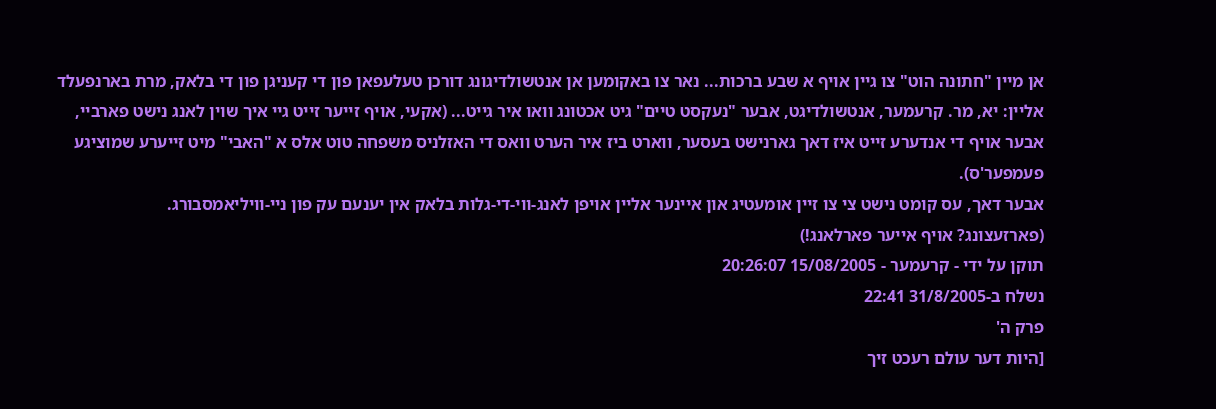אן מיין "חתונה הוט" צו גיין אויף א שבע ברכות... נאר צו באקומען אן אנטשולדיגונג דורכן טעלעפאן פון די קעניגן פון די בלאק, מרת בארנפעלד אליין: יא, מר. קרעמער, אנטשולדיגט, אבער "נעקסט טיים" גיט אכטונג וואו איר גייט... (אקעי, אויף זייער זייט גיי איך שוין לאנג נישט פארביי, אבער אויף די אנדערע זייט איז דאך גארנישט בעסער, ווארט ביז איר הערט וואס די האזלניס משפחה טוט אלס א "האבי" מיט זייערע שמוציגע פעמפער'ס).
אבער דאך, עס קומט נישט צי צו זיין אומעטיג און איינער אליין אויפן לאנג-ווי-די-גלות בלאק אין יענעם עק פון ניי-וויליאמסבורג.
(פארזעצונג? אויף אייער פארלאנג!)
תוקן על ידי - קרעמער - 15/08/2005 20:26:07
נשלח ב-31/8/2005 22:41
פרק ה'
[היות דער עולם רעכט זיך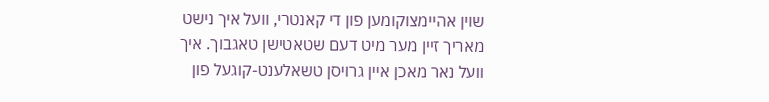שוין אהיימצוקומען פון די קאנטרי, וועל איך נישט מאריך זיין מער מיט דעם שטאטישן טאגבוך. איך וועל נאר מאכן איין גרויסן טשאלענט-קוגעל פון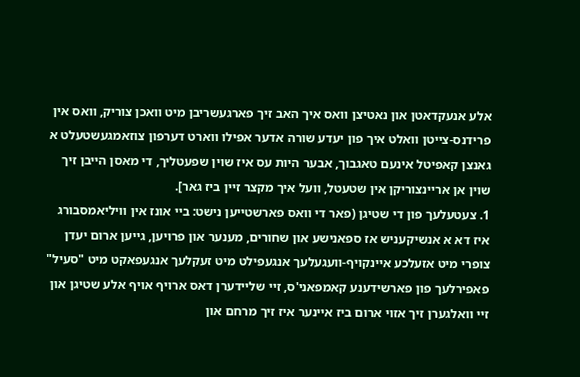אלע אנעקדאטן און נאטיצן וואס איך האב זיך פארגעשריבן מיט וואכן צוריק, וואס אין פרידנס-צייטן וואלט איך פון יעדע שורה אדער אפילו ווארט דערפון צוזאמגעשטעלט א גאנצן קאפיטל אינעם טאגבוך, אבער היות עס איז שוין שפעטליך, די מאסן הייבן זיך שוין אן אריינצוריקן אין שטעטל, וועל איך מקצר זיין ביז גאר].
1. צעטעלעך פון די שטיגן (פאר די וואס פארשטייען נישט: ביי אונז אין וויליאמסבורג איז דא א אנשיקעניש אז ספאנישע און שחורים, מענער און פרויען, גייען ארום יעדן צופרי מיט אזעלכע איינקויף-וועגעלעך אנגעפילט מיט זעקלעך אנגעפאקט מיט "סעיל" פאפירלעך פון פארשידענע קאמפאני'ס, זיי שליידערן דאס ארויף אויף אלע שטיגן און זיי וואלגערן זיך אזוי ארום ביז איינער איז זיך מרחם און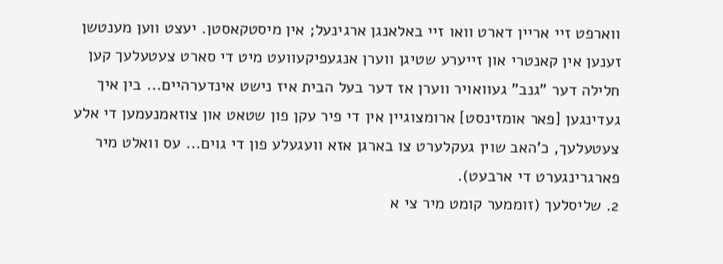ווארפט זיי אריין דארט וואו זיי באלאנגן ארגינעל; אין מיסטקאסטן. יעצט ווען מענטשן זענען אין קאנטרי און זייערע שטיגן ווערן אנגעפיקעוועט מיט די סארט צעטעלעך קען חלילה דער "גנב" געוואויר ווערן אז דער בעל הבית איז נישט אינדערהיים... בין איך געדינגען [פאר אומזינסט] ארומצוגיין אין די פיר עקן פון שטאט און צוזאמנעמען די אלע צעטעלעך, כ'האב שוין געקלערט צו בארגן אזא וועגעלע פון די גוים... עס וואלט מיר פארגרינגערט די ארבעט).
2. שליסלעך (זוממער קומט מיר צי א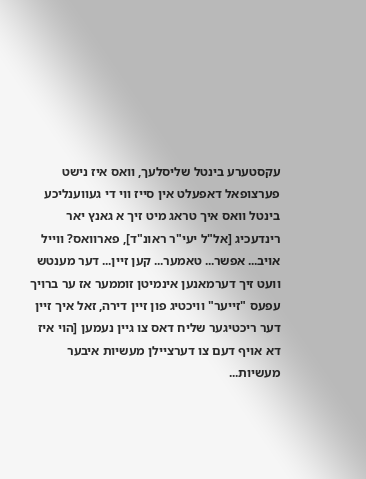עקסטערע בינטל שליסלעך, וואס איז נישט פערצופאל דאפעלט אין סייז ווי די געווענליכע בינטל וואס איך טראג מיט זיך א גאנץ יאר רינדעכיג [אל"ל יעי"ר ראונ"ד], פארוואס? ווייל אויב... אפשר... טאמער... קען זיין... דער מענטש וועט זיך דערמאנען אינמיטן זוממער אז ער ברויך עפעס "זייער" וויכטיג פון זיין דירה, זאל איך זיין דער ריכטיגער שליח דאס צו גיין נעמען [הוי איז דא אויף דעם צו דערציילן מעשיות איבער מעשיות...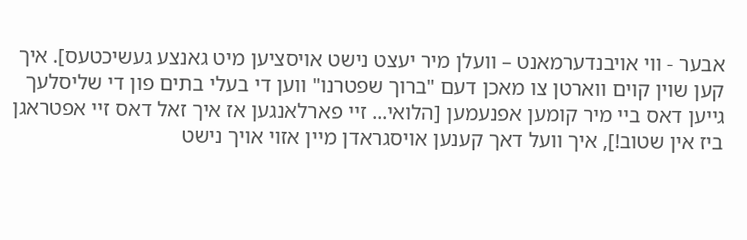אבער - ווי אויבנדערמאנט – וועלן מיר יעצט נישט אויסציען מיט גאנצע געשיכטעס]. איך קען שוין קוים ווארטן צו מאכן דעם "ברוך שפטרנו" ווען די בעלי בתים פון די שליסלעך גייען דאס ביי מיר קומען אפנעמען [הלואי... זיי פארלאנגען אז איך זאל דאס זיי אפטראגן ביז אין שטוב!], איך וועל דאך קענען אויסגראדן מיין אזוי אויך נישט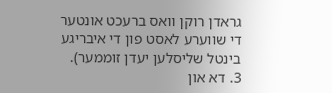גראדן רוקן וואס ברעכט אונטער די שווערע לאסט פון די איבריגע בינטל שליסלען יעדן זוממער).
3. דא און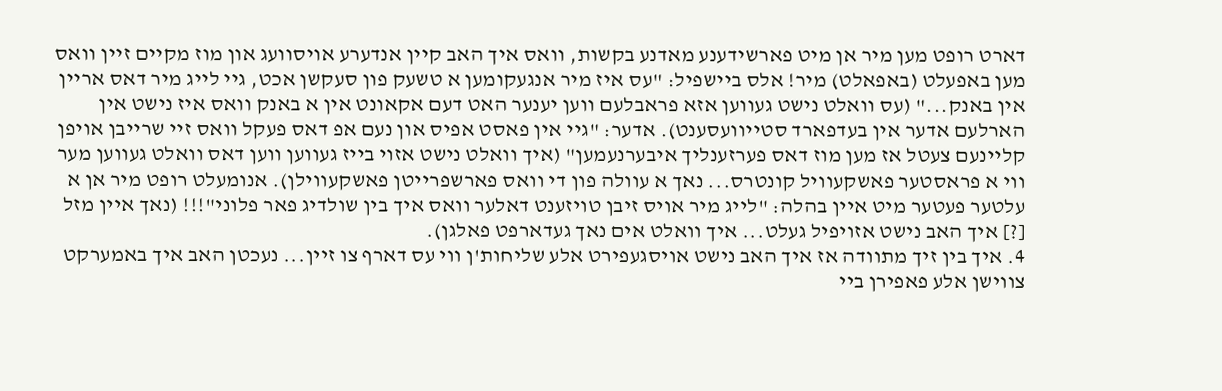דארט רופט מען מיר אן מיט פארשידענע מאדנע בקשות, וואס איך האב קיין אנדערע אויסוועג און מוז מקיים זיין וואס מען באפעלט (באפאלט) מיר! אלס ביישפיל: "עס איז מיר אנגעקומען א טשעק פון סעקשן אכט, גיי לייג מיר דאס אריין אין באנק..." (עס וואלט נישט געווען אזא פראבלעם ווען יענער האט דעם אקאונט אין א באנק וואס איז נישט אין הארלעם אדער אין בעדפארד סטייוועסענט). אדער: "גיי אין פאסט אפיס און נעם אפ דאס פעקל וואס זיי שרייבן אויפן קליינעם צעטל אז מען מוז דאס פערזענליך איבערנעמען" (איך וואלט נישט אזוי בייז געווען ווען דאס וואלט געווען מער ווי א פראסטער פאשקעוויל קונטרס... נאך א עוולה פון די וואס פארשפרייטן פאשקעווילן). אנומעלט רופט מיר אן א עלטער פעטער מיט איין בהלה: "לייג מיר אויס זיבן טויזענט דאלער וואס איך בין שולדיג פאר פלוני"!!! (נאך איין מזל [?] איך האב נישט אזויפיל געלט... איך וואלט אים נאך געדארפט פאלגן).
4. איך בין זיך מתוודה אז איך האב נישט אויסגעפירט אלע שליחות'ן ווי עס דארף צו זיין... נעכטן האב איך באמערקט צווישן אלע פאפירן ביי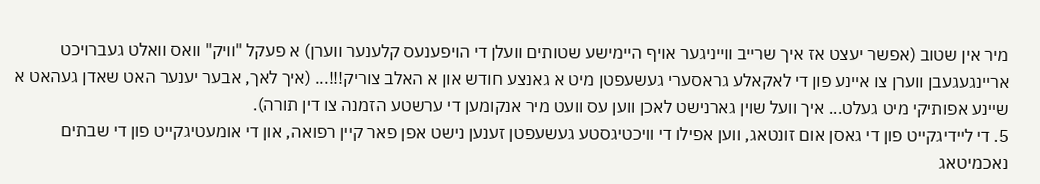מיר אין שטוב (אפשר יעצט אז איך שרייב ווייניגער אויף היימישע שטותים וועלן די הויפענעס קלענער ווערן) א פעקל "וויק" וואס וואלט געברויכט אריינגעגעבן ווערן צו איינע פון די לאקאלע גראסערי געשעפטן מיט א גאנצע חודש און א האלב צוריק!!!... (איך לאך, אבער יענער האט שאדן געהאט א שיינע אפותיקי מיט געלט... איך וועל שוין גארנישט לאכן ווען עס וועט מיר אנקומען די ערשטע הזמנה צו דין תורה).
5. די ליידיגקייט פון די גאסן אום זונטאג, ווען אפילו די וויכטיגסטע געשעפטן זענען נישט אפן פאר קיין רפואה, און די אומעטיגקייט פון די שבתים נאכמיטאג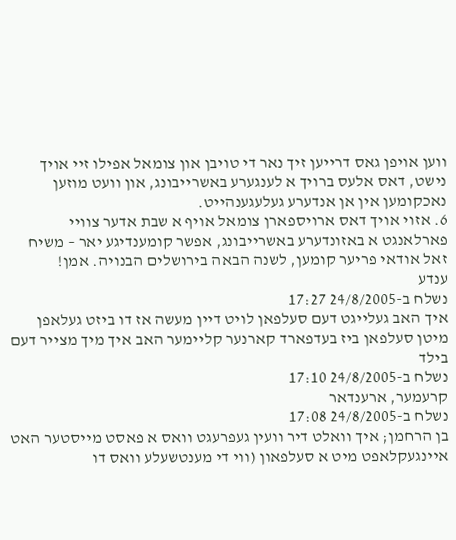ווען אויפן גאס דרייען זיך נאר די טויבן און צומאל אפילו זיי אויך נישט, דאס אלעס ברויך א לענגערע באשרייבונג, און וועט מוזען נאכקומען אין אן אנדערע געלעגענהייט.
6. אזוי אויך דאס ארויספארן צומאל אויף א שבת אדער צוויי פארלאנגט א באזונדערע באשרייבונג, אפשר קומענדיגע יאר – משיח זאל אודאי פריער קומען, לשנה הבאה בירושלים הבנויה. אמן!
ענדע
נשלח ב-24/8/2005 17:27
איך האב געלייגט דעם סעלפאן לויט דיין מעשה אז דו ביזט געלאפן מיטן סעלפאן ביז בעדפארד קארנער קליימער האב איך מיך מצייר דעם בילד
נשלח ב-24/8/2005 17:10
קרעמער, ארענדאר
נשלח ב-24/8/2005 17:08
בן הרחמן; איך וואלט דיר וועין געפרעגט וואס א פאסט מייסטער האט איינגעקלאפט מיט א סעלפאון (ווי די מענטשעלע וואס דו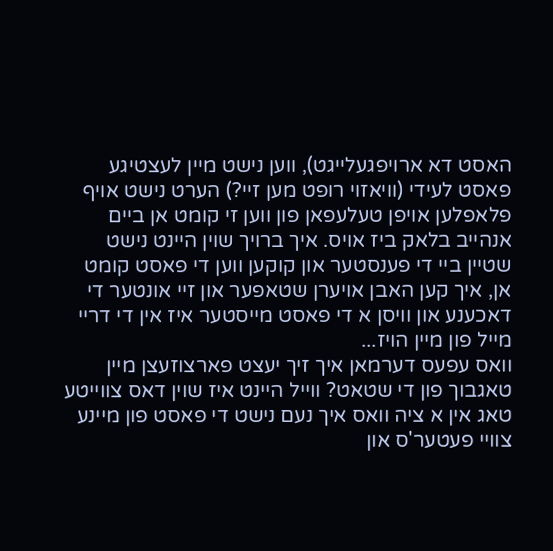האסט דא ארויפגעלייגט), ווען נישט מיין לעצטיגע פאסט לעידי (וויאזוי רופט מען זיי?) הערט נישט אויף פלאפלען אויפן טעלעפאן פון ווען זי קומט אן ביים אנהייב בלאק ביז אויס. איך ברויך שוין היינט נישט שטיין ביי די פענסטער און קוקען ווען די פאסט קומט אן, איך קען האבן אויערן שטאפער און זיי אונטער די דאכענע און וויסן א די פאסט מייסטער איז אין די דריי מייל פון מיין הויז...
וואס עפעס דערמאן איך זיך יעצט פארצוזעצן מיין טאגבוך פון די שטאט? ווייל היינט איז שוין דאס צווייטע טאג אין א ציה וואס איך נעם נישט די פאסט פון מיינע צוויי פעטער'ס און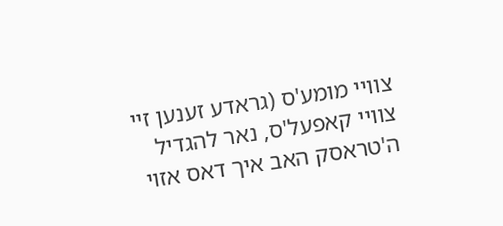צוויי מומע'ס (גראדע זענען זיי צוויי קאפעל'ס, נאר להגדיל ה'טראסק האב איך דאס אזוי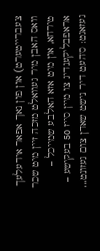צעברייטערט) און פון נאך אפאר אידעלעך וואס האבן מיר געוואלט מזכה זיין מיט שכר טירחא, און מיט אזא האלבע שמייכל – אראפבליקענדיג צו מיין סייז 50 בעקישע – געזאגט: ס'העט דיר נישט שאדן צום געזונט...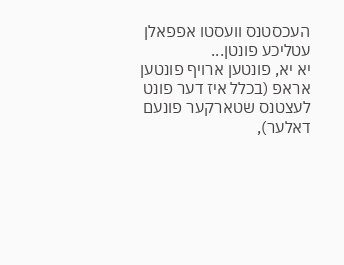העכסטנס וועסטו אפפאלן עטליכע פונטן...
יא יא, פונטען ארויף פונטען אראפ (בכלל איז דער פונט לעצטנס שטארקער פונעם דאלער),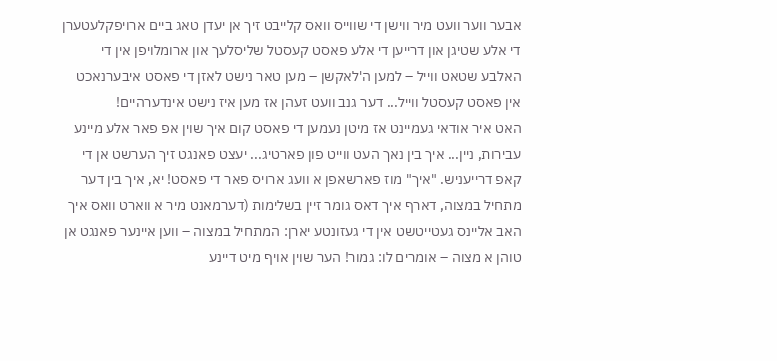אבער ווער וועט מיר ווישן די שווייס וואס קלייבט זיך אן יעדן טאג ביים ארויפקלעטערן די אלע שטיגן און דרייען די אלע פאסט קעסטל שליסלעך און ארומלויפן אין די האלבע שטאט ווייל – למען ה'לאקשן – מען טאר נישט לאזן די פאסט איבערנאכט אין פאסט קעסטל ווייל... דער גנב וועט זעהן אז מען איז נישט אינדערהיים!
האט איר אודאי געמיינט אז מיטן נעמען די פאסט קום איך שוין אפ פאר אלע מיינע עבירות, ניין... איך בין נאך העט ווייט פון פארטיג... יעצט פאנגט זיך הערשט אן די קאפ דרייעניש. "איך" מוז פארשאפן א וועג ארויס פאר די פאסט! יא, איך בין דער מתחיל במצוה, דארף איך דאס גומר זיין בשלימות (דערמאנט מיר א ווארט וואס איך האב אליינס געטייטשט אין די געזונטע יארן: המתחיל במצוה – ווען איינער פאנגט אן טוהן א מצוה – אומרים לו: גמור! הער שוין אויף מיט דיינע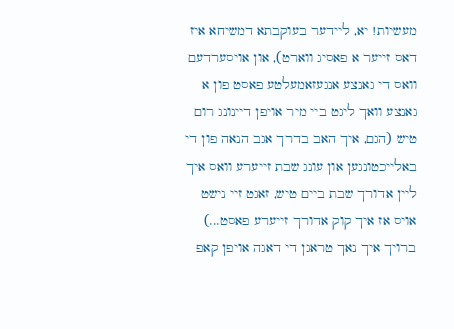מעשיות! יא, ליידער בעוקבתא דמשיחא איז דאס זייער א פאסיג ווארט), און אויסערדעם וואס די גאנצע אנגעזאמעלטע פאסט פון א גאנצע וואך ליגט ביי מיר אויפן דיינונג רום טיש (הגם, איך האב בדרך אגב הנאה פון די באלייכטונגען און עונג שבת זייערע וואס איך ליין אדורך שבת ביים טיש, זאגט זיי נישט אויס אז איך קוק אדורך זייערע פאסט...) ברויך איך נאך טראגן די דאגה אויפן קאפ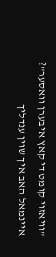"וויאזוי קומט די קאץ איבערן וואסער"?
איינמאל האב איך שוין ענדליך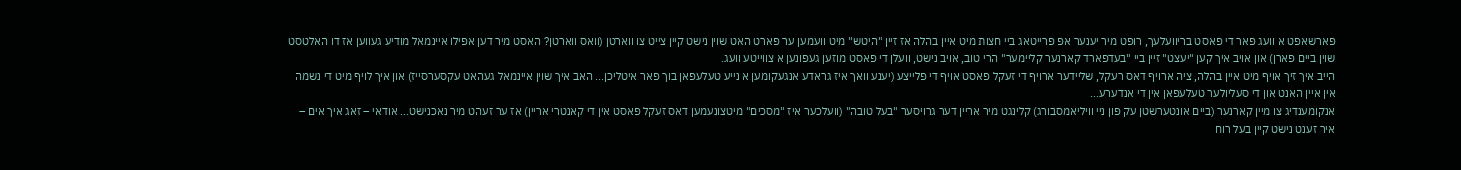פארשאפט א וועג פאר די פאסט בריוועלעך, רופט מיר יענער אפ פרייטאג ביי חצות מיט איין בהלה אז זיין "היטש" מיט וועמען ער פארט האט שוין נישט קיין צייט צו ווארטן (וואס ווארטן? האסט מיר דען אפילו איינמאל מודיע געווען אז דו האלטסט שוין ביים פארן) און אויב איך קען "יעצט" זיין ביי "בעדפארד קארנער קליימער" הרי טוב, אויב נישט, וועלן די פאסט מוזען געפונען א צווייטע וועג.
הייב איך זיך אויף מיט איין בהלה, ציה ארויף דאס רעקל, שליידער ארויף די זעקל פאסט אויף די פלייצע (יענע וואך איז גראדע אנגעקומען א נייע טעלעפאן בוך פאר איטליכן... האב איך שוין איינמאל געהאט עקסערסייז) און איך לויף מיט די נשמה אין איין האנט און די סעליולער טעלעפאן אין די אנדערע...
אנקומענדיג צו מיין קארנער (ביים אונטערשטן עק פון ניי וויליאמסבורג) קלינגט מיר אריין דער גרויסער "בעל טובה" (וועלכער איז "מסכים" מיטצונעמען דאס זעקל פאסט אין די קאנטרי אריין) אז ער זעהט מיר נאכנישט... אודאי – זאג איך אים – איר זענט נישט קיין בעל רוח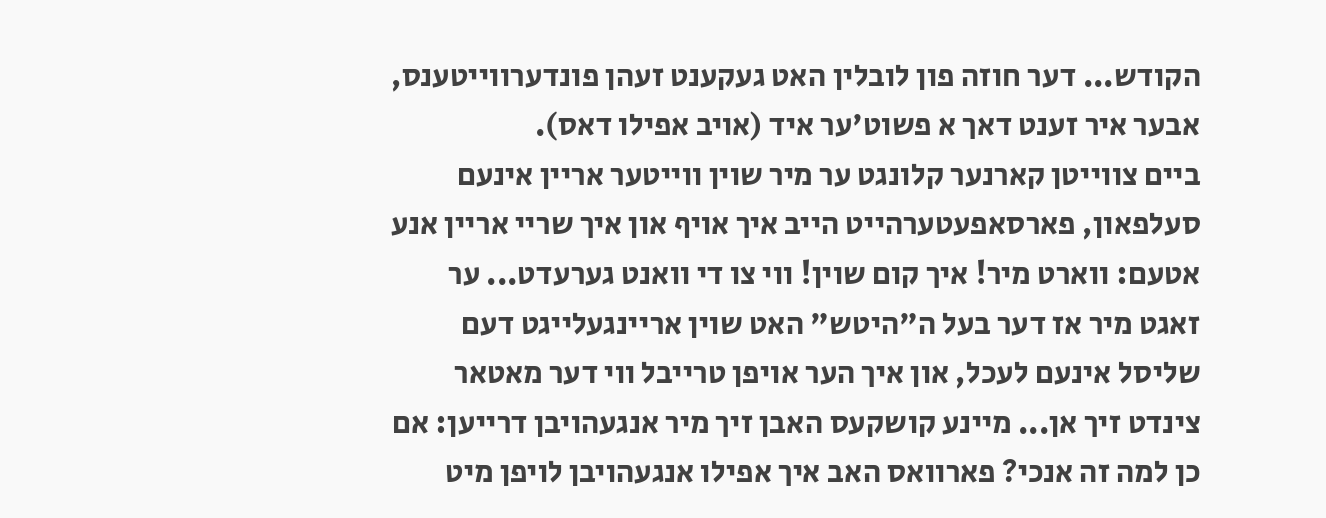הקודש... דער חוזה פון לובלין האט געקענט זעהן פונדערווייטענס, אבער איר זענט דאך א פשוט'ער איד (אויב אפילו דאס).
ביים צווייטן קארנער קלונגט ער מיר שוין ווייטער אריין אינעם סעלפאון, פארסאפעטערהייט הייב איך אויף און איך שריי אריין אנע אטעם: ווארט מיר! איך קום שוין! ווי צו די וואנט גערעדט... ער זאגט מיר אז דער בעל ה"היטש" האט שוין אריינגעלייגט דעם שליסל אינעם לעכל, און איך הער אויפן טרייבל ווי דער מאטאר צינדט זיך אן... מיינע קושקעס האבן זיך מיר אנגעהויבן דרייען: אם כן למה זה אנכי? פארוואס האב איך אפילו אנגעהויבן לויפן מיט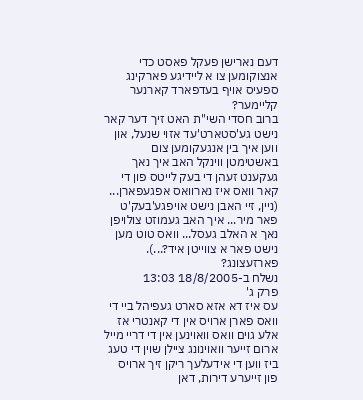דעם נארישן פעקל פאסט כדי אנצוקומען צו א ליידיגע פארקינג ספעיס אויף בעדפארד קארנער קליימער?
ברוב חסדי השי"ת האט זיך דער קאר נישט גע'סטארט'עד אזוי שנעל, און ווען איך בין אנגעקומען צום באשטימטן ווינקל האב איך נאך געקענט זעהן די בעק לייטס פון די קאר וואס איז נארוואס אפגעפארן... (ניין, זיי האבן נישט אויפגע'בעק'ט פאר מיר... איך האב געמוזט צולויפן נאך א האלב געסל... וואס טוט מען נישט פאר א צווייטן איד?...).
פארזעצונג?
נשלח ב-18/8/2005 13:03
פרק ג'
עס איז דא אזא סארט געפיהל ביי די וואס פארן ארויס אין די קאנטרי אז אלע גוים וואס וואוינען אין די דריי מייל ארום זייער וואוינונג ציילן שוין די טעג ביז ווען די אידעלעך ריקן זיך ארויס פון זייערע דירות, דאן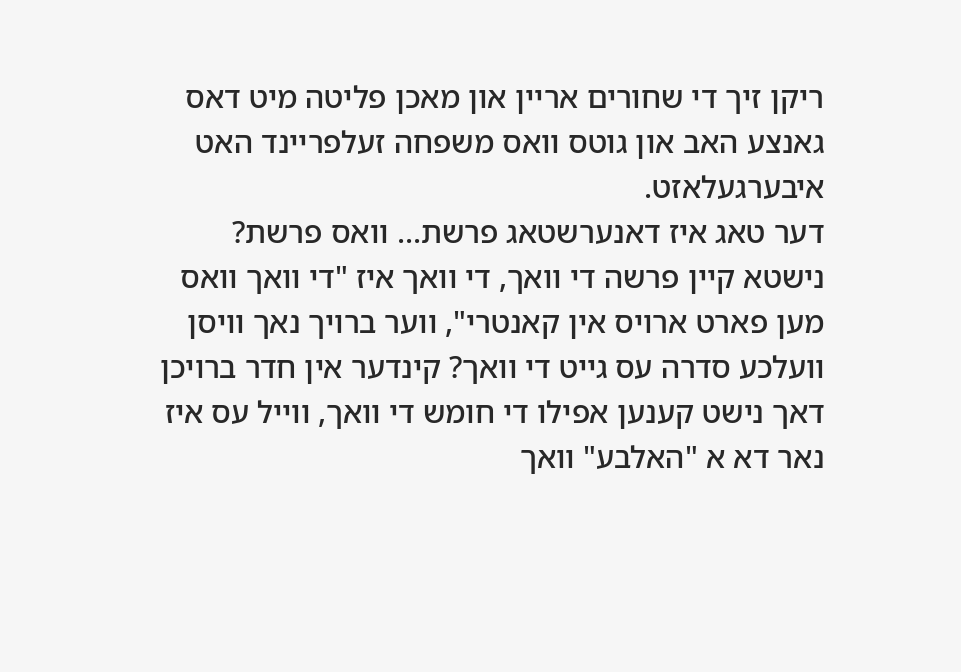ריקן זיך די שחורים אריין און מאכן פליטה מיט דאס גאנצע האב און גוטס וואס משפחה זעלפריינד האט איבערגעלאזט.
דער טאג איז דאנערשטאג פרשת... וואס פרשת? נישטא קיין פרשה די וואך, די וואך איז "די וואך וואס מען פארט ארויס אין קאנטרי", ווער ברויך נאך וויסן וועלכע סדרה עס גייט די וואך? קינדער אין חדר ברויכן דאך נישט קענען אפילו די חומש די וואך, ווייל עס איז נאר דא א "האלבע" וואך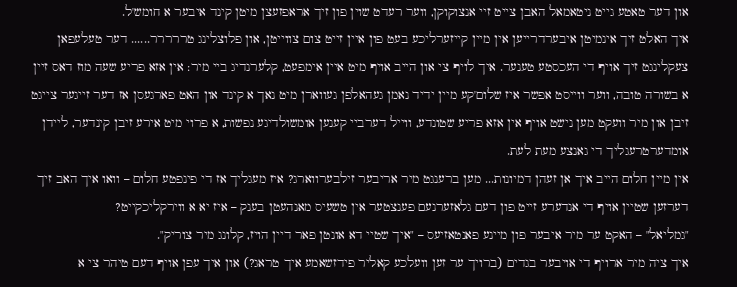און דער טאטע גייט ניטאמאל האבן צייט זיי אנצוקוקן, ווער רעדט שוין פון זיך אראפזעצן מיטן קינד איבער א חומש'ל.
איך האלט זיך אינמיטן איבערדרייען אין מיין קייזערליכע בעט פון איין זייט צום צווייטן, און פלוצלינג טררררר...... דער טעלעפאן צעקלינגט זיך אויף די העכסטע טענער. איך לויף צי און הייב אויף מיט איין אימפעט, קלערנדיג ביי מיר: אין אזא פריע שעה מוז דאס זיין א בשורה טובה, ווער ווייסט אפשר איז שלום'קע מיין ידיד נאמן געהאלפן געווארן מיט נאך א קינד און האט פארגעסן אז דער זייגער צייגט זיבן און מיר וועקט מען נישט אויף אין אזא פריע שטונדע, ווייל דערביי קענען אומשולדיגע נפשות, א פרוי מיט אירע זיבן קינדער, ליידן אומדערטרעגליך די גאנצע מעת לעת.
אין מיין חלום הייב איך אן זעהן דמיונות... מען ברענגט מיר אריבער זילבערווארג? איז מעגליך אז די פינפטע חלום – וואו איך האב זיך דערזען שטיין אויף די אנדערע זייט פון דעם גלאזערנעם פענצטער אין טשעיס מאנהעטן בענק – איז יא א ווירקליכקייט?
"גמליאל" – האקט ער מיר איבער פון מיינע פאנטאזיעס – "איך שטיי דא אונטן פאר דיין הויז, קלונג מיר צוריק".
איך ציה מיר ארויף די אויבער בגדים (ברויך ער זען וועלכע קאליר פידזשאמע איך טראג?) און איך עפן אויף דעם טיהר צי א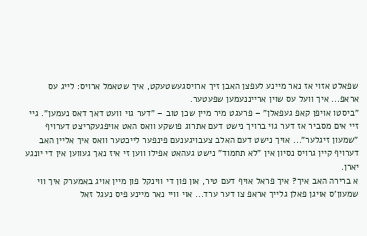שפאלט אזוי אז נאר מיינע לעפצן האבן זיך ארויסגעשטעקט, איך שטאמל ארויס: לייג עס אראפ... איך וועל עס שוין ארייננעמען שפעטער.
"ביסטו אויפן קאפ געפאלן" – פרעגט מיר מיין שכן טוב – "דער גוי וועט דאך דאס נעמען". גיי זיי אים מסביר אז דער גוי ברויך נישט דעם אתרוג פושקע וואס האט אויפגעקריצט דערויף "שמעון זיגלער"... אויך נישט דעם האלב צעבויגענעם פינפער לייכטער וואס איך אליין האב דערויף קיין גרויס נסיון אין "לא תחמוד" נישט געהאט אפילו ווען זי איז נאך געווען אין די יונגע יארן.
א ברירה האב איך? איך פראל אויף דעם טיר, און פון די ווינקל פון מיין אויג באמערק איך ווי שמעון'ס אויגן פאלן גלייך אראפ צו דער ערד... אוי וויי נאר מיינע פיס נעגל זאל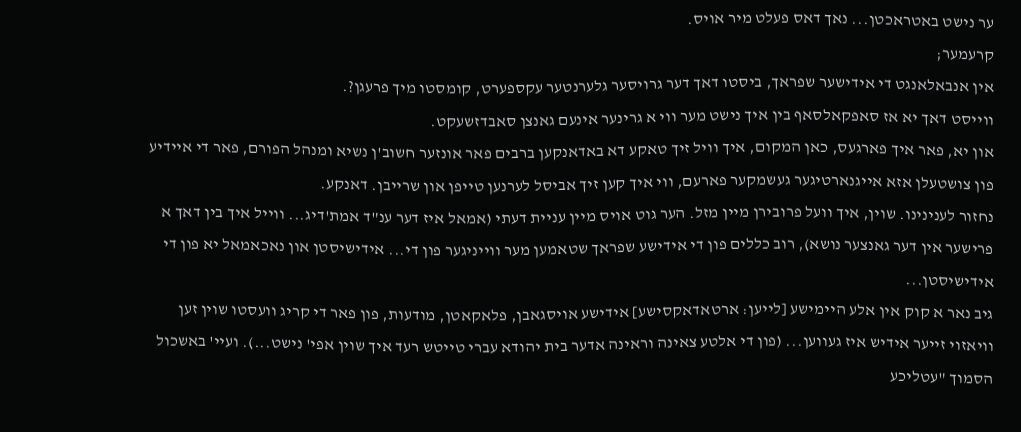ער נישט באטראכטן... נאך דאס פעלט מיר אויס.
קרעמער;
אין אנבאלאנגט די אידישער שפראך, ביסטו דאך דער גרויסער גלערנטער עקספערט, קומסטו מיך פרעגן?.
ווייסט דאך יא אז סאפקאלסאף בין איך נישט מער ווי א גרינער אינעם גאנצן סאבדזשעקט.
און יא, פאר איך פארגעס, כאן המקום, איך וויל זיך טאקע דא באדאנקען ברבים פאר אונזער חשוב'ן נשיא ומנהל הפורם, פאר די איידיע פון צושטעלן אזא אייגנארטיגער געשמקער פארעם, ווי איך קען זיך אביסל לערנען טייפן און שרייבן. דאנקע.
נחזור לענינינו. שוין, איך וועל פרובירן מיין מזל. הער גוט אויס מיין עניית דעתי (אמאל איז דער ענ"ד אמת'דיג... ווייל איך בין דאך א פרישער אין דער גאנצער נושא), רוב כללים פון די אידישע שפראך שטאמען מער ווייניגער פון די... אידישיסטן און נאכאמאל יא פון די אידישיסטן...
גיב נאר א קוק אין אלע היימישע [לייען: ארטאדאקסישע] אידישע אויסגאבן, פלאקאטן, מודעות, פון פאר די קריג וועסטו שוין זען וויאזוי זייער אידיש איז געווען... (פון די אלטע צאינה וראינה אדער בית יהודא עברי טייטש רעד איך שוין אפי' נישט...). ועיי' באשכול הסמוך "עטליכע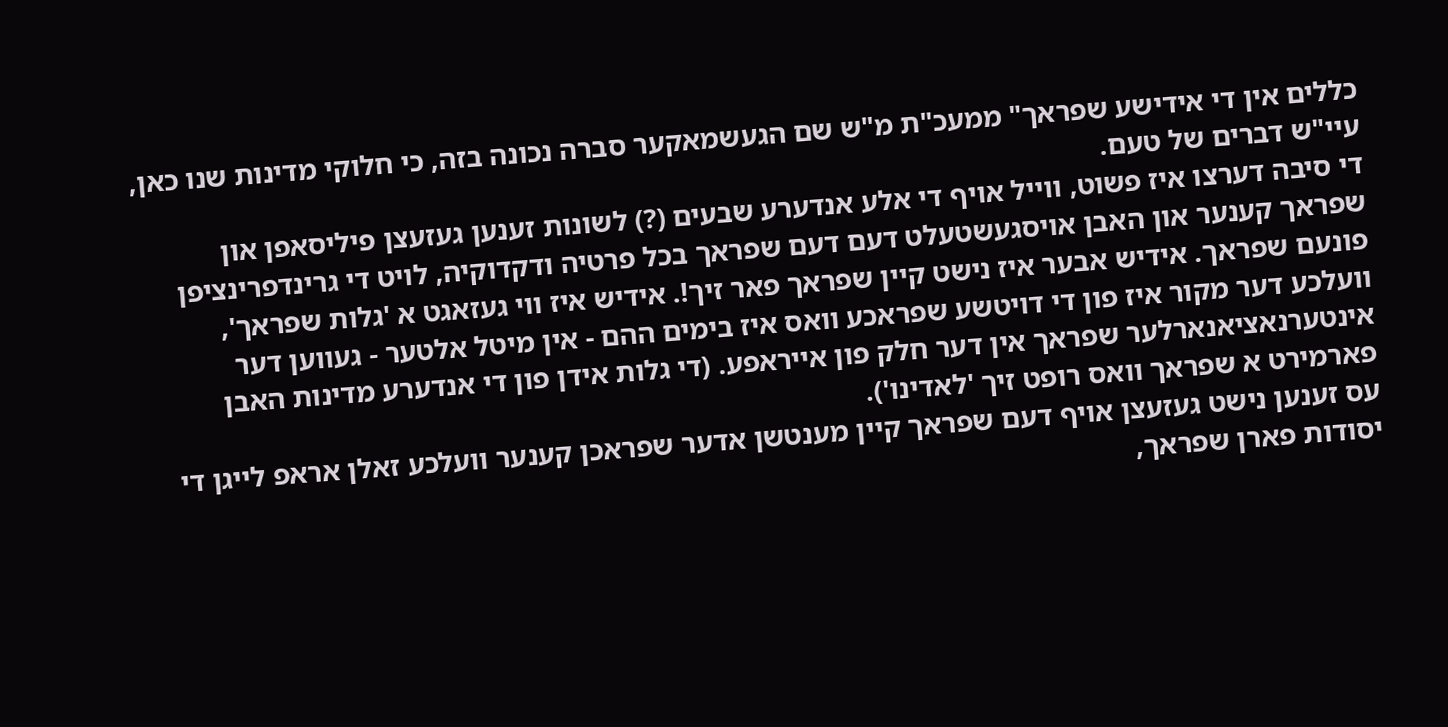כללים אין די אידישע שפראך" ממעכ"ת מ"ש שם הגעשמאקער סברה נכונה בזה, כי חלוקי מדינות שנו כאן, עיי"ש דברים של טעם.
די סיבה דערצו איז פשוט, ווייל אויף די אלע אנדערע שבעים (?) לשונות זענען געזעצן פיליסאפן און שפראך קענער און האבן אויסגעשטעלט דעם דעם שפראך בכל פרטיה ודקדוקיה, לויט די גרינדפרינציפן פונעם שפראך. אידיש אבער איז נישט קיין שפראך פאר זיך!. אידיש איז ווי געזאגט א 'גלות שפראך', וועלכע דער מקור איז פון די דויטשע שפראכע וואס איז בימים ההם - אין מיטל אלטער - געווען דער אינטערנאציאנארלער שפראך אין דער חלק פון אייראפע. (די גלות אידן פון די אנדערע מדינות האבן פארמירט א שפראך וואס רופט זיך 'לאדינו').
עס זענען נישט געזעצן אויף דעם שפראך קיין מענטשן אדער שפראכן קענער וועלכע זאלן אראפ לייגן די יסודות פארן שפראך,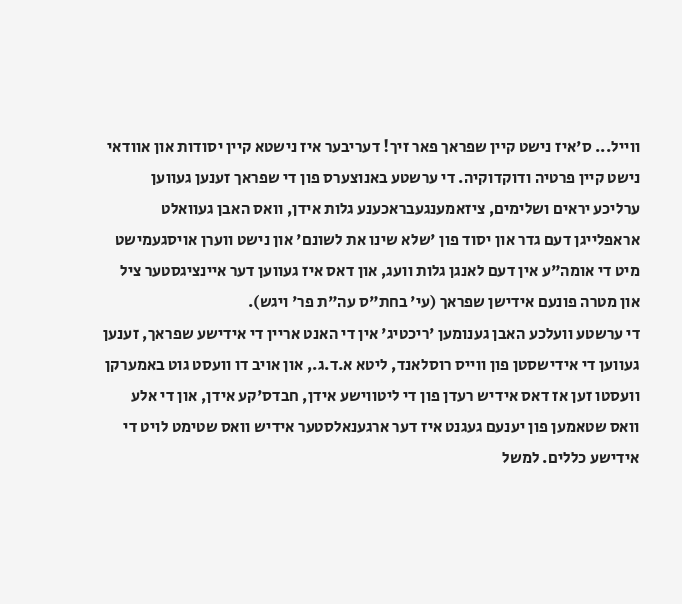ווייל... ס'איז נישט קיין שפראך פאר זיך! דעריבער איז נישטא קיין יסודות און אוודאי נישט קיין פרטיה ודוקדוקיה. די ערשטע באנוצערס פון די שפראך זענען געווען ערליכע יראים ושלימים, ציזאמענגעבראכענע גלות אידן, וואס האבן געוואלט אראפלייגן דעם גדר און יסוד פון 'שלא שינו את לשונם' און נישט ווערן אויסגעמישט מיט די אומה"ע אין דעם לאנגן גלות וועג, און דאס איז געווען דער איינציגסטער ציל און מטרה פונעם אידישן שפראך (עי' בחת"ס עה"ת פר' ויגש).
די ערשטע וועלכע האבן גענומען 'ריכטיג' אין די האנט אריין די אידישע שפראך, זענען געווען די אידישסטן פון ווייס רוסלאנד, ליטא א.ד.ג., און אויב דו וועסט גוט באמערקן וועסטו זען אז דאס אידיש רעדן פון די ליטווישע אידן, חבדס'קע אידן, און די אלע וואס שטאמען פון יענעם געגנט איז דער ארגענאלסטער אידיש וואס שטימט לויט די אידישע כללים. למשל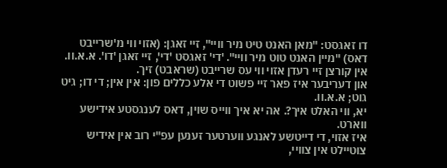דו זאגסט: "מאן האנט טיט מיר וויי", זיי זאגן: (אזוי ווי מ'שרייבט דאס) "מיין האנט טוט מיר וויי". 'די' זאגסט 'די', זיי זאגן 'דו'. א.א.וו. אין קורצן זיי רעדן אזוי ווי עס שרייבט (שראבט) זיך.
און דעריבער איז פאר זיי פשוט די אלע כללים פון: אין אין; די דו; גיט גוט; א.א.וו.
יא, ווי האלט איך?. אה יא איך ווייס שוין, דאס לענגסטע אידישע ווארט.
איז אזוי, די דייטשע לאנגע ווערטער זענען עפ"י רוב אין אידיש צוטיילט אין צוויי,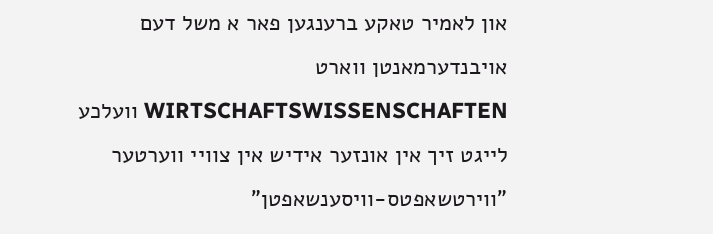און לאמיר טאקע ברענגען פאר א משל דעם אויבנדערמאנטן ווארט WIRTSCHAFTSWISSENSCHAFTEN וועלכע לייגט זיך אין אונזער אידיש אין צוויי ווערטער "ווירטשאפטס-וויסענשאפטן"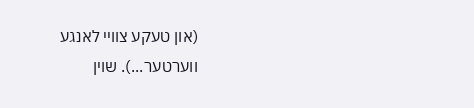(און טעקע צוויי לאנגע ווערטער...). שוין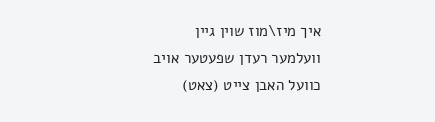איך מיז\מוז שוין גיין וועלמער רעדן שפעטער אויב כוועל האבן צייט (צאט)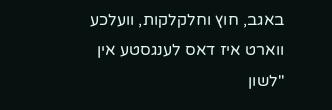באגב, חוץ וחלקלקות, וועלכע ווארט איז דאס לענגסטע אין "לשון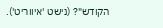הקודש"? (נישט 'איווריט').